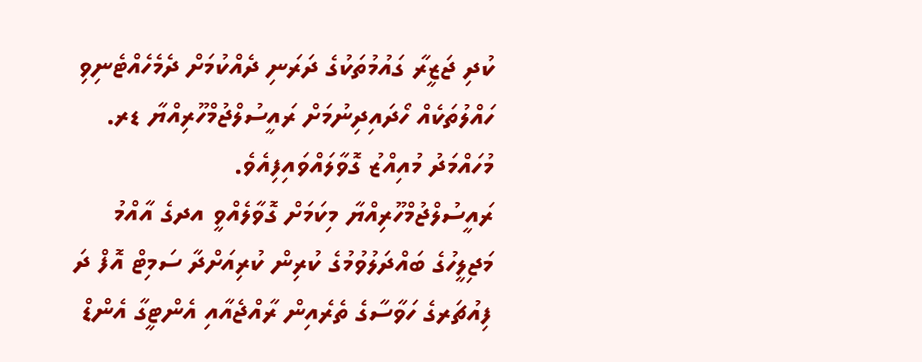ކުދި ޖަޒީރާ ގައުމުތަކުގެ ދަރަނި ދެއްކުމަށް ދެމެހެއްޓެނިވި ހައްލުތަކެއް ހޯދައިދިނުމަށް ރައީސުލްޖުމްހޫރިއްޔާ ޑރ. މުހައްމަދު މުއިއްޒު ގޮވާލައްވައިފިއެވެ.
ރައީސުލްޖުމްހޫރިއްޔާ މިކަމަށް ގޮވާލެއްވީ އދގެ އާއްމު މަޖިލީހުގެ ބައްދަލުވުމުގެ ކުރިން ކުރިއަށްދާ ސަމިޓް އޮފް ދަ ފިއުޗަރގެ ހަވާސާގެ ތެރެއިން ރާއްޖެއާއި އެންޓީގާ އެންޑް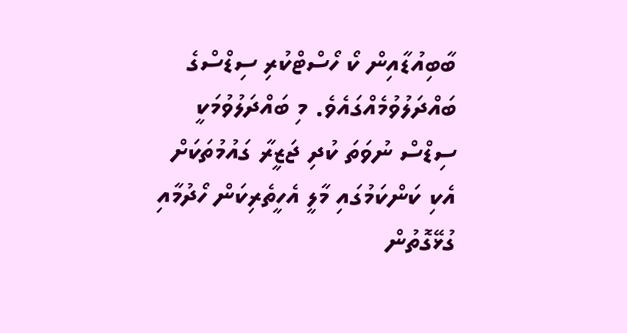ބާބިއުޑާއިން ކޯ ހޯސްޓްކުރި ސިޑްސްގެ ބައްދަލުވުމެއްގައެވެ. މި ބައްދަލުވުމަކީ ސިޑްސް ނުވަތަ ކުދި ޖަޒީރާ ގައުމުތަކަށް އެކި ކަންކަމުގައި މާލީ އެހީތެރިކަން ހޯދުމާއި ގުޅޭގޮތުން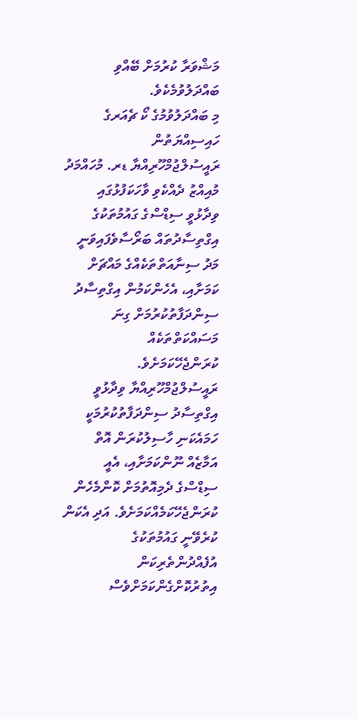މަޝްވަރާ ކުރުމަށް ބޭއްވި ބައްދަލުވުމެކެވެ.
މި ބައްދަލުވުމުގެ ކޯ ޗެއަރގެ ހައިސިއްޔަތުން ރައީސުލްޖުމްހޫރިއްޔާ ޑރ. މުހައްމަދު މުއިއްޒު ދެއްކެވި ވާހަކަފުޅުގައި ވިދާޅުވީ ސިޑްސްގެ ގައުމުތަކުގެ އިގްތިސާދުތައް ބަރޯސާވެފައިވަނީ މަދު ސިނާއަތްތަކެއްގެ މައްޗަށް ކަމަށާއި، އެހެންކަމުން އިގްތިސާދު ސިންދަފާތުކުރުމަށް ގިނަ މަސައްކަތްތަކެއް ކުރަންޖެހޭކަމަށެވެ.
ރައީސުލްޖުމްހޫރިއްޔާ ވިދާޅުވީ އިގްތިސާދު ސިންދަފާތުކުރުމަކީ ހަމައެކަނި ހާސިލުކުރަން އޮތް އަމާޒެއް ނޫންކަމަށާއި، އެއީ ސިޑްސްގެ ދެމިއޮތުމަށް ކޮންމެހެން ކުރަންޖެހޭކަމެއްކަމަށެވެ. އަދި އެކަން ކުރެވޭނީ ގައުމުތަކުގެ އުފެއްދުންތެރިކަން އިތުރުކޮށްގެންކަމަށްވެސް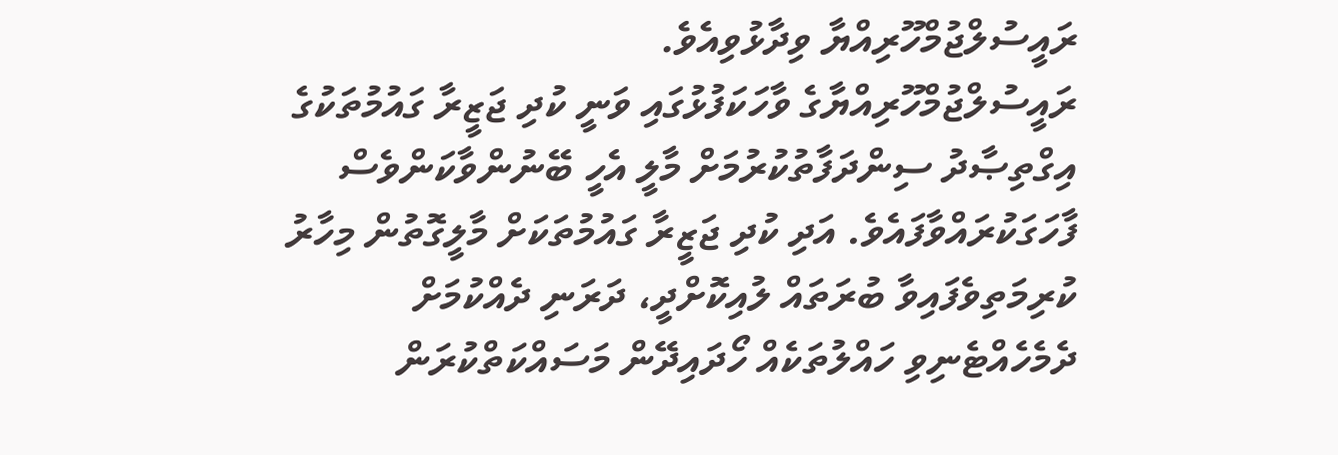ރައީސުލްޖުމްހޫރިއްޔާ ވިދާޅުވިއެވެ.
ރައީސުލްޖުމްހޫރިއްޔާގެ ވާހަކަފުޅުގައި ވަނީ ކުދި ޖަޒީރާ ގައުމުތަކުގެ އިގްތިޞާދު ސިންދަފާތުކުރުމަށް މާލީ އެހީ ބޭނުންވާކަންވެސް ފާހަގަކުރައްވާފައެވެ. އަދި ކުދި ޖަޒީރާ ގައުމުތަކަށް މާލީގޮތުން މިހާރު ކުރިމަތިވެފައިވާ ބުރަތައް ލުއިކޮށްދީ، ދަރަނި ދެއްކުމަށް ދެމެހެއްޓެނިވި ހައްލުތަކެއް ހޯދައިދޭން މަސައްކަތްކުރަން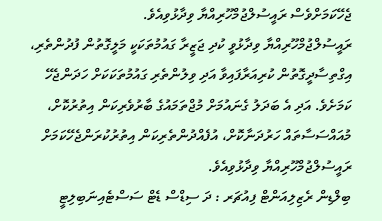ޖެހޭކަމަށްވެސް ރައީސުލްޖުމްހޫރިއްޔާ ވިދާޅުވިއެވެ.
ރައީސުލްޖުމްހޫރިއްޔާ ވިދާޅުވީ ކުދި ޖަޒީރާ ގައުމުތަކަކީ މަލީގޮތުން ފުދުންތެރި، އިގްތިސާދީގޮތުން ކުރިއަރާފައިވާ އަދި ވިލުންތެރި ގައުމުތަކަކަށް ހަދަންޖެހޭ ކަމަށެވެ. އަދި އެ ބަދަލު ގެނައުމަށް މުޖްތަމައުގެ ބާރުވެރިކަން އިތުރުކޮށް، މުއައްސަސާތައް ހަރުދަނާކޮށް، އުފެއްދުންތެރިކަން އިތުރުކުރަންޖެހޭކަމަށް ރައީސުލްޖުމްހޫރިއްޔާ ވިދާޅުވިއެވެ.
ބިލްޑިން ރެޒިލިއަންޓް ފިއުޗަރ : ދަ ސިޑްސް ޑެޓް ސަސްޓެއިނަބިލިޓީ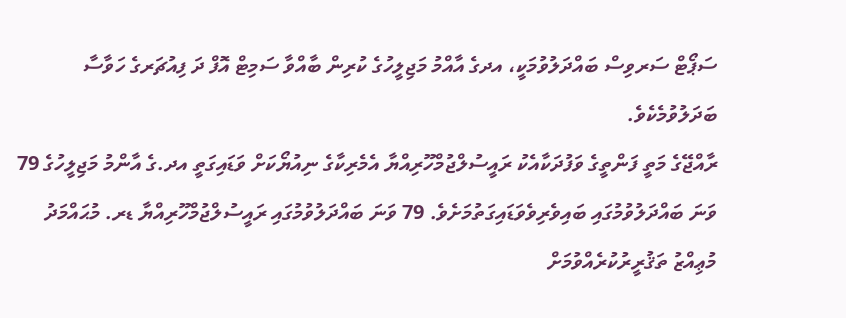ސަޕޯޓް ސަރވިސް ބައްދަލުވުމަކީ، އދގެ އާއްމު މަޖިލީހުގެ ކުރިން ބާއްވާ ސަމިޓް އޮފް ދަ ފިއުޗަރގެ ހަވާސާ ބަދަލުވުމެކެވެ.
ރާއްޖޭގެ މަތީ ފަންތީގެ ވަފުދަކާއެކު ރައީސުލްޖުމްހޫރިއްޔާ އެމެރިކާގެ ނިއުޔޯކަށް ވަޑައިގަތީ އދ.ގެ އާންމު މަޖިލީހުގެ 79 ވަނަ ބައްދަލުވުމުގައި ބައިވެރިވެވަޑައިގަތުމަށެވެ. 79 ވަނަ ބައްދަލުވުމުގައި ރައީސުލްޖުމްހޫރިއްޔާ ޑރ. މުޙައްމަދު މުޢިއްޒު ތަޤުރީރުކުރެއްވުމަށް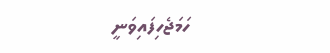ހަމަޖެހިފައިވަނީ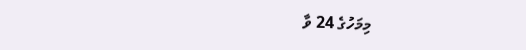މިމަހުގެ 24 ވާ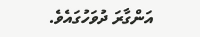އަންގާރަ ދުވަހުގައެވެ.